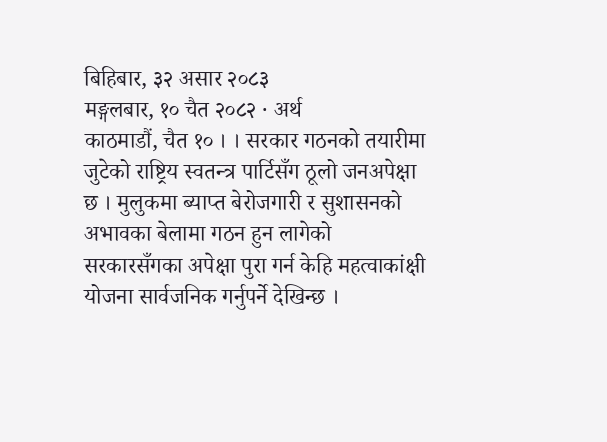बिहिबार, ३२ असार २०८३
मङ्गलबार, १० चैत २०८२ · अर्थ
काठमाडौं, चैत १० । । सरकार गठनको तयारीमा जुटेको राष्ट्रिय स्वतन्त्र पार्टिसँग ठूलो जनअपेक्षा छ । मुलुकमा ब्याप्त बेरोजगारी र सुशासनको अभावका बेलामा गठन हुन लागेको सरकारसँगका अपेक्षा पुरा गर्न केहि महत्वाकांक्षी योजना सार्वजनिक गर्नुपर्ने देखिन्छ ।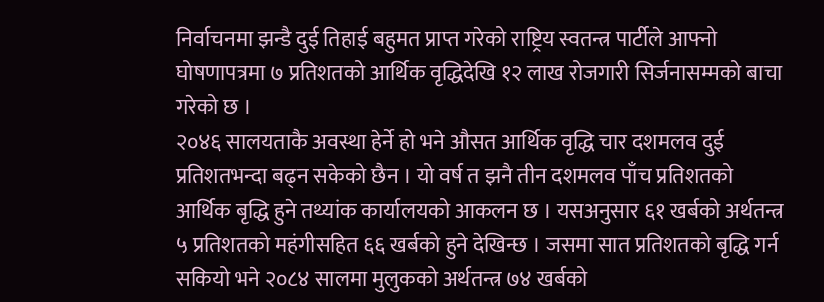निर्वाचनमा झन्डै दुई तिहाई बहुमत प्राप्त गरेको राष्ट्रिय स्वतन्त्र पार्टीले आफ्नो घोषणापत्रमा ७ प्रतिशतको आर्थिक वृद्धिदेखि १२ लाख रोजगारी सिर्जनासम्मको बाचा गरेको छ ।
२०४६ सालयताकै अवस्था हेर्ने हो भने औसत आर्थिक वृद्धि चार दशमलव दुई प्रतिशतभन्दा बढ्न सकेको छैन । यो वर्ष त झनै तीन दशमलव पाँच प्रतिशतको आर्थिक बृद्धि हुने तथ्यांक कार्यालयको आकलन छ । यसअनुसार ६१ खर्बको अर्थतन्त्र ५ प्रतिशतको महंगीसहित ६६ खर्बको हुने देखिन्छ । जसमा सात प्रतिशतको बृद्धि गर्न सकियो भने २०८४ सालमा मुलुकको अर्थतन्त्र ७४ खर्बको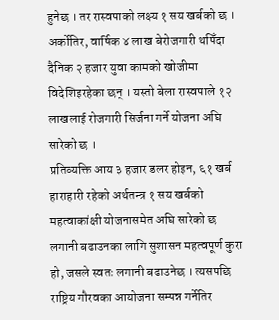हुनेछ । तर रास्वपाको लक्ष्य १ सय खर्बको छ । अर्कोतिर, वार्षिक ४ लाख बेरोजगारी थपिँदा दैनिक २ हजार युवा कामको खोजीमा विदेशिइरहेका छन् । यस्तो बेला रास्वपाले १२ लाखलाई रोजगारी सिर्जना गर्ने योजना अघि सारेको छ ।
प्रतिव्यक्ति आय ३ हजार डलर होइन, ६१ खर्ब हाराहारी रहेको अर्थतन्त्र १ सय खर्बको महत्वाकांक्षी योजनासमेत अघि सारेको छ
लगानी बढाउनका लागि सुशासन महत्वपूर्ण कुरा हो, जसले स्वतः लगानी बढाउनेछ । त्यसपछि राष्ट्रिय गौरवका आयोजना सम्पन्न गर्नेतिर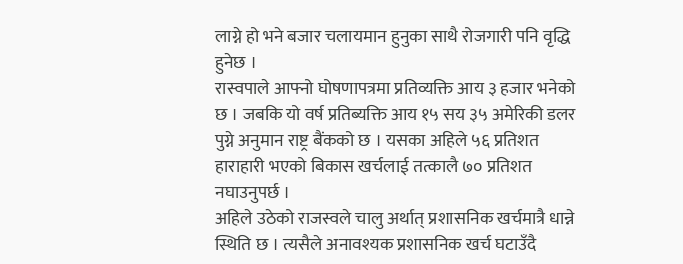लाग्ने हो भने बजार चलायमान हुनुका साथै रोजगारी पनि वृद्धि हुनेछ ।
रास्वपाले आफ्नो घोषणापत्रमा प्रतिव्यक्ति आय ३ हजार भनेको छ । जबकि यो वर्ष प्रतिब्यक्ति आय १५ सय ३५ अमेरिकी डलर पुग्ने अनुमान राष्ट्र बैंकको छ । यसका अहिले ५६ प्रतिशत हाराहारी भएको बिकास खर्चलाई तत्कालै ७० प्रतिशत नघाउनुपर्छ ।
अहिले उठेको राजस्वले चालु अर्थात् प्रशासनिक खर्चमात्रै धान्ने स्थिति छ । त्यसैले अनावश्यक प्रशासनिक खर्च घटाउँदै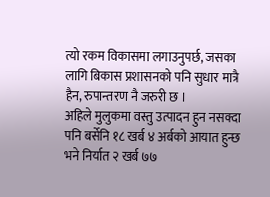त्यो रकम विकासमा लगाउनुपर्छ, जसका लागि बिकास प्रशासनको पनि सुधार मात्रै हैन, रुपान्तरण नै जरुरी छ ।
अहिले मुलुकमा वस्तु उत्पादन हुन नसक्दा पनि बर्सेनि १८ खर्ब ४ अर्बको आयात हुन्छ भने निर्यात २ खर्ब ७७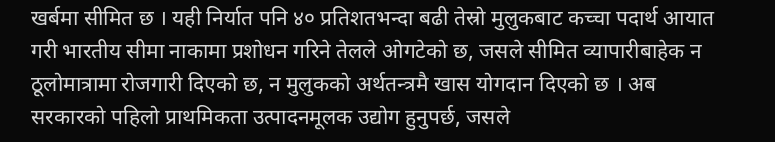खर्बमा सीमित छ । यही निर्यात पनि ४० प्रतिशतभन्दा बढी तेस्रो मुलुकबाट कच्चा पदार्थ आयात गरी भारतीय सीमा नाकामा प्रशोधन गरिने तेलले ओगटेको छ, जसले सीमित व्यापारीबाहेक न ठूलोमात्रामा रोजगारी दिएको छ, न मुलुकको अर्थतन्त्रमै खास योगदान दिएको छ । अब सरकारको पहिलो प्राथमिकता उत्पादनमूलक उद्योग हुनुपर्छ, जसले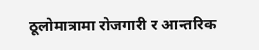ठूलोमात्रामा रोजगारी र आन्तरिक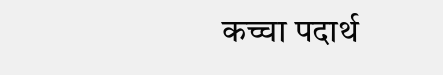कच्चा पदार्थ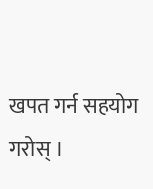खपत गर्न सहयोग गरोस् ।